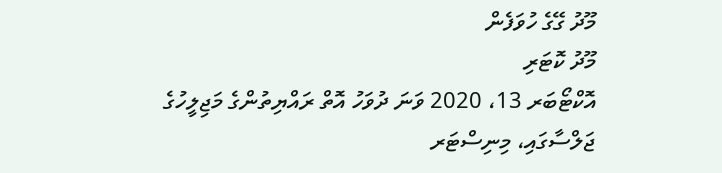މޫދު ގޭގެ ހުވަފެން
މޫދު ކޮޓަރި
އޮކްޓޯބަރ 13، 2020 ވަނަ ދުވަހު އޮތް ރައްޔިތުންގެ މަޖިލީހުގެ ޖަލްސާގައި، މިނިސްޓަރ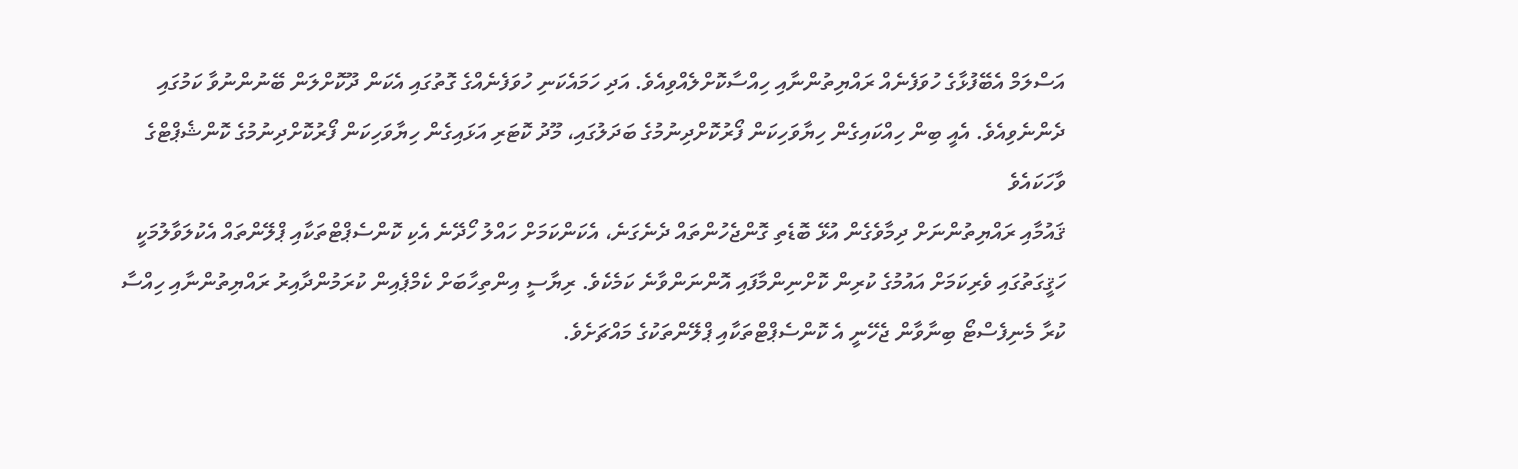އަސްލަމް އެބޭފުޅާގެ ހުވަފެނެއް ރައްޔިތުންނާއި ހިއްސާކޮށްލެއްވިއެވެ. އަދި ހަމައެކަނި ހުވަފެނެއްގެ ގޮތުގައި އެކަން ދޫކޮށްލަން ބޭނުންނުވާ ކަމުގައި ދެންނެވިއެވެ. އެއީ ބިން ހިއްކައިގެން ހިޔާވަހިކަން ފޯރުކޮށްދިނުމުގެ ބަދަލުގައި، މޫދު ކޮޓަރި އަޅައިގެން ހިޔާވަހިކަން ފޯރުކޮށްދިނުމުގެ ކޮންޝެޕްޓްގެ ވާހަކައެވެ
ޤައުމާއި ރައްޔިތުންނަށް ދިމާވެގެން އުޅޭ ބޮޑެތި ގޮންޖެހުންތައް ދެނެގަނެ، އެކަންކަމަށް ހައްލު ހޯދޭނެ އެކި ކޮންސެޕްޓްތަކާއި ޕްލޭންތައް އެކުލަވާލުމަކީ ހަޤީގަތުގައި ވެރިކަމަށް އައުމުގެ ކުރިން ކޮށްނިންމާފައި އޮންނަންވާނެ ކަމެކެވެ. ރިޔާސީ އިންތިހާބަށް ކެމްޕެއިން ކުރަމުންދާއިރު ރައްޔިތުންނާއި ހިއްސާ ކުރާ މެނިފެސްޓޯ ބިނާވާން ޖެހޭނީ އެ ކޮންސެޕްޓްތަކާއި ޕްލޭންތަކުގެ މައްޗަށެވެ.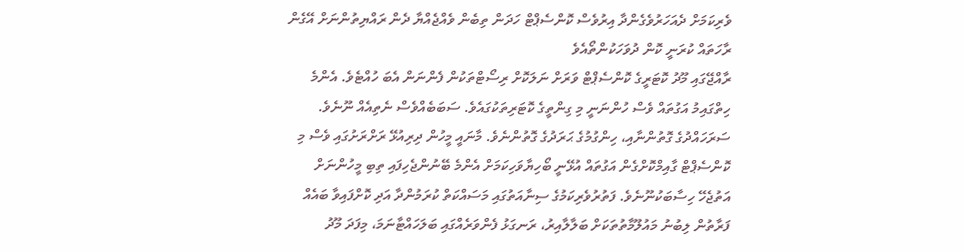ވެރިކަމަށް ދެއަހަރުވެގެންދާ އިރުވެސް ކޮންސެޕްޓް ހަދަން ތިބެން ވެއްޖެއްޔާ ދެން ރައްޔިތުންނަށް އޭގެން ރާހަތައް ކުރަނީ ކޮން ދުވަހަކުންތޯއެވެ
ރާއްޖޭގައި މޫދު ކޮޓަރީގެ ކޮންސެޕްޓް ވަރަށް ނަލަކޮށް ރިސޯޓްތަކުން ފެންނަން އެބަ ހުއްޓެވެ. އެންމެ ހިތްގައިމު އަގުތައް ވެސް ހުންނަނީ މި ގިންތީގެ ކޮޓަރިތަކުގައެވެ. ސަބަބެއްވެސް ނެތިއެއް ނޫނެވެ. ސަރަހައްދުގެ ގޮތުންނާއި، ހިންގުމުގެ ޙަރަދުގެ ގޮތުންނެވެ. މާނައީ މީހުން ދިރިއުޅޭ ރަށްރަށުގައި ވެސް މި ކޮންސެޕްޓް ގާއިމްކޮށްގެން އަގުތައް އުޅޭނީ ބޯހިޔާވަހިކަމަށް އެންމެ ބޭނުންޖެހިފައި ތިބި މީހުންނަށް އަތުޖެހޭ ހިސާބަކުނޫނެވެ. ފަތުރުވެރިކަމުގެ ސިނާއަތުގައި މަސައްކަތް ކުރަމުންދާ އަދި ކޮށްފައިވާ ބައެއް ފަރާތުން ލިބުނު މައުލޫމާތުތަކަށް ބަލާލާއިރު، ރަނގަޅު ފެންވަރެއްގައި ބަލަހައްޓާނަމަ، މިފަދަ މޫދު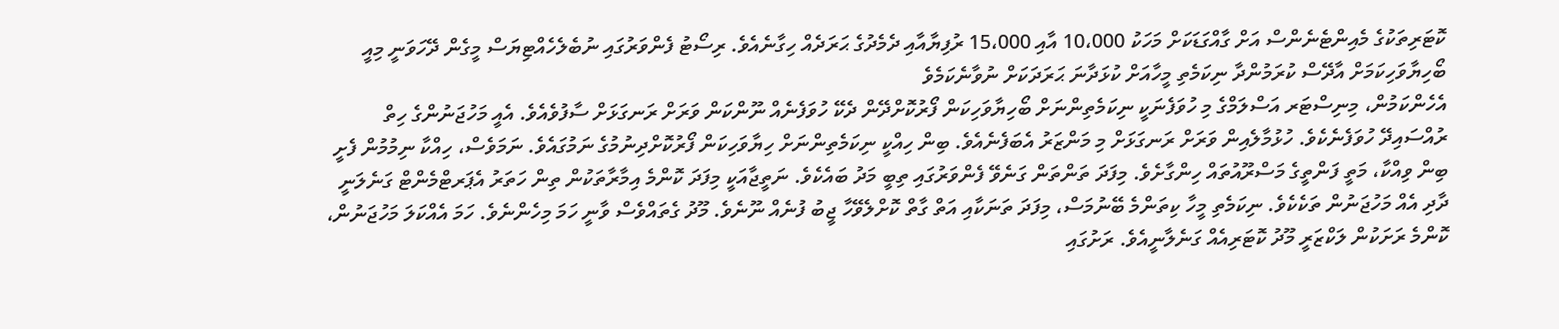ކޮޓަރިތަކުގެ މެއިންޓެނެންސް އަށް ގާއްގަޑަކަށް މަހަކު 10،000 އާއި 15،000 ރުފިޔާއާއި ދެމެދުގެ ޙަރަދެއް ހިގާނެއެވެ. ރިސޯޓު ފެންވަރުގައި ނުބެލެހެއްޓިޔަސް މީގެން ދޭހަވަނީ މިއީ ބޯހިޔާވަހިކަމަށް އާދޭސް ކުރަމުންދާ ނިކަމެތި މީހާއަށް ކުޅަދާނަ ޙަރަދަކަށް ނުވާނެކަމެވެ
އެހެންކަމުން، މިނިސްޓަރ އަސްލަމްގެ މި ހުވަފެނަކީ ނިކަމެތިންނަށް ބޯހިޔާވަހިކަން ފޯރުކޮށްދޭން ދެކޭ ހުވަފެނެއް ނޫންކަން ވަރަށް ރަނގަޅަށް ސާފުވެއެވެ. އެއީ މަހުޖަނުންގެ ހިތް ރުއްސައިދޭ ހުވަފެނެކެވެ. ހުޅުމާލެއިން ވަރަށް ރަނގަޅަށް މި މަންޒަރު އެބަފެނެއެވެ. ބިން ހިއްކީ ނިކަމެތިންނަށް ހިޔާވަހިކަން ފޯރުކޮށްދިނުމުގެ ނަމުގައެވެ. ނަމަވެސް، ހިއްކާ ނިމުމުން ފެށީ ބިން ވިއްކާ، މަތީ ފަންތީގެ މަސްރޫއުތައް ހިންގާށެވެ. މިފަދަ ތަންތަން ގަނެވޭ ފެންވަރުގައި ތިބީ މަދު ބައެކެވެ. ނަތީޖާއަކީ މިފަދަ ކޮންމެ އިމާރާތަކުން ތިން ހަތަރު އެޕަރޓްމެންޓް ގަނެލަނީ ދާދި އެއް މަހުޖަނުން ތަކެކެވެ. ނިކަމެތި މީހާ ކިތަންމެ ބޭނުމަސް، މިފަދަ ތަނަކާއި އަތް ގާތް ކޮށްލެވޭހާ ޖީބު ފުނެއް ނޫނެވެ. މޫދު ގެތައްވެސް ވާނީ ހަމަ މިހެންނެވެ. ހަމަ އެއްކަލަ މަހުޖަނުން، ކޮންމެ ރަށަކުން ލަކްޒަރީ މޫދު ކޮޓަރިއެއް ގަނެލާނީއެވެ. ރަށުގައި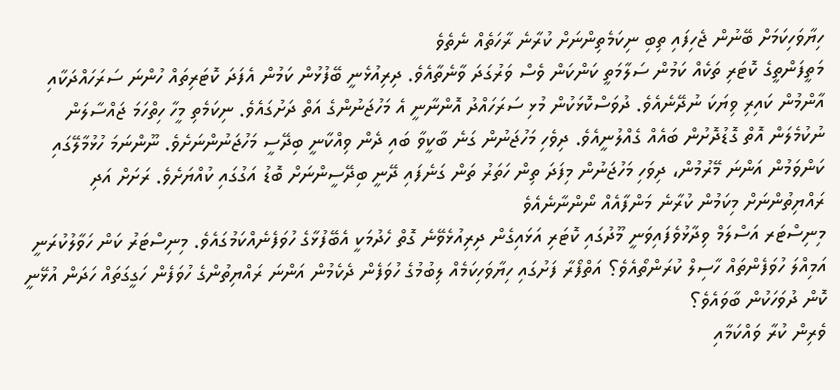ހިޔާވަހިކަމަށް ބޭނުން ޖެހިފައި ތިބި ނިކަމެތިންނަށް ކުރާނެ ރާހަތެއް ނެތެވެ
މަތީފަންތީގެ ކޮޓަރި ތަކެއް ކަމުން ސަލާމަތީ ކަންކަން ވެސް ވަރުގަދަ ވާނެތާއެވެ. ދިރިއުޅެނީ ބޭފުޅުން ކަމުން އެފަދަ ކޮޓަރިތައް ހުންނަ ސަރަހައްދަކާއި އާންމުން ކައިރި ވިޔަކަ ނުދޭނެއެވެ. ދުވަސްކޮޅަކުން މުޅި ސަރަހައްދު އޮންނާނީ އެ މަހުޖަނުންގެ އަތް ދަށުގައެވެ. ނިކަމެތި މީހާ ހިތްހަމަ ޖައްސާލަން ނުކުމެލަން އޮތް ގޮޑުދޮށުން ބައެއް ގެއްލުނީއެވެ. ދިވެހި މަހުޖަނުން ގަނެ ބާކީވާ ބައި ދެން ވިއްކާނީ ބިދޭސީ މަހުޖަނުންނަށެވެ. ނޫންނަމަ ހުޅުމާލޭގައި ކަންވަމުން އަންނަ މޭރުމުން، ދިވަހި މަހުޖަނުން މިފަދަ ތިން ހަތަރު ތަން ގަނެފައި ދޭނީ ބިދޭސީންނަށް ބޮޑު އަގުގައި ކުއްޔަށެވެ. ރަށަށް އަދި ރައްޔިތުންނަށް މިކަމުން ކުރާނެ މަންފާއެއް ނޯންނާނެއެވެ
މިނިސްޓަރ އަސްލަމް ވިދާޅުވެފައިވަނީ މޫދުގައި ކޮޓަރި އަޅައިގެން ދިރިއުޅެވޭނެ ގޮތް ހެދުމަކީ އެބޭފުޅާގެ ހުވަފެނެއްކަމުގައެވެ. މިނިސްޓަރު ކަން ހަވާލުކުރަނީ އަމިއްލަ ހުވަފެންތައް ހާސިލް ކުރަންތޯއެވެ؟ އަތްފޯރާ ފަށުގައި ހިޔާވަހިކަމެއް ލިބުމުގެ ހުވަފެން ދެކެމުން އަންނަ ރައްޔިތުންގެ ހުވަފެން ހަގީގަތައް ހަދަން އުޅޭނީ ކޮން ދުވަހަކުން ބާވައެވެ؟
ވެރިން ކުރާ ވައްކަމާއި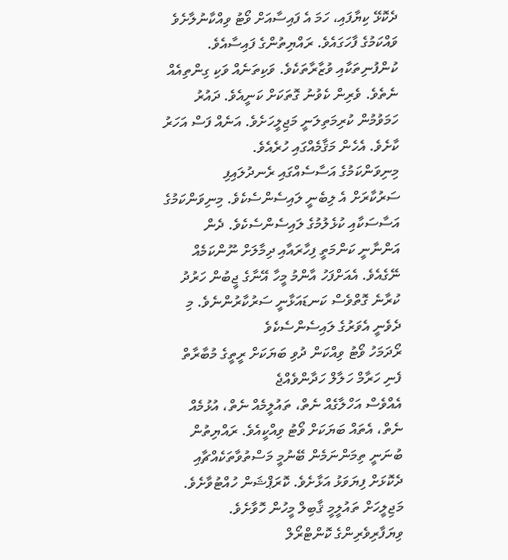ދެކޮޅޭ ކިޔާފައި، ހަމަ އެ ފައިސާއަށް ވޯޓު ވިއްކާނުލާށެވެ
ވައްކަމުގެ ފާހަގައެވެ. ރައްޔިތުންގެ ފައިސާއެވެ. ކުންފުނިތަކާއި ވުޒާރާތަކެވެ. ވަކިތަނެއް ވަކި ގިންތިއެއް ނެތެވެ. ވެރިން ކެވުނު ގޮތަކަށް ކަނީއެވެ. ދައުރު ހަމަވުމުން ކުރިމަތިލަނީ މަޖިލީހަށެވެ. އަނެއް ފަސް އަހަރު ކާށެވެ. އެހެން މަޤާމެއްގައި ހުރެއެވެ.
މިނިވަންކަމުގެ އަސާސެއްގައި ރެނދުލައިފި
ސަރުކާރަށް އެ ލިބެނީ ލައިސެންސެކެވެ. މިނިވަންކަމުގެ އަސާސަކާއި ކުޅެލުމުގެ ލައިސެންސެކެވެ. ދެން އަންނާނީ ކަންމަތީ ފިހާރައާއި ދިމާލަށް ނޫންކަމެއް ނޭގެއެވެ. އެއަށްފަހު އާންމު މީހާ އޭނާގެ ޖީބުން ހަރުދު ކުރާނެ ގޮތްވެސް ކަނޑައަޅާނީ ސަރުކާރުންނެވެ. މި ދެވެނީ އެވަރުގެ ލައިސެންސެކެވެ
ރޯދަމަހު ވޯޓު ވިއްކަން ދުވި ބަޔަކަށް ރީތީގެ މުބާރާތް ފެނި ހަރާމް ހަލާލް ހަދާންވެއްޖެ
އެއްވެސް އަހްލާގެއް ނެތް، ތައުލީމެއް ނެތް، އުޅުމެއް ނެތް، އެތައް ބަޔަކަށް ވޯޓު ވިއްކީއެވެ. ރައްޔިތުން ބުނަނީ ތިމަންނަމެން ބޭނުމީ މަސްތުވާތަކެއްޗާއި ދެކޮޅަށް ފިޔަވަޅު އަޅާށެވެ. ކޮރަޕްޝަން ހުއްޓުވާށެވެ. މަޖިލީހަށް ތައުލީމީ ޤާބިލް މީހުން ހޮވާށެވެ. ވިޔަފާރިވެރިންގެ ކޮންޓްރޯލް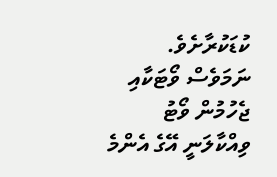ކުޑަކުރާށެވެ. ނަމަވެސް ވޯޓަކާއި ޖެހުމުން ވޯޓު ވިއްކާލަނީ އޭގެ އެންމެ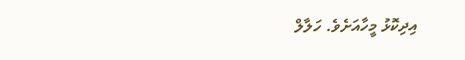އިދިކޮޅު މީހާއަށެވެ. ހަލާލް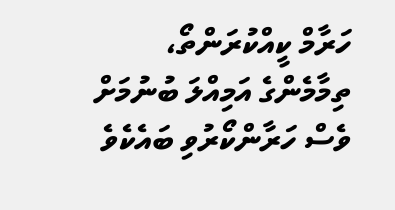ހަރާމް ކީއްކުރަންތޯ، ތިމާމެންގެ އަމިއްލަ ބުނުމަށް ވެސް ހަރާންކޯރުވި ބައެކެވެ